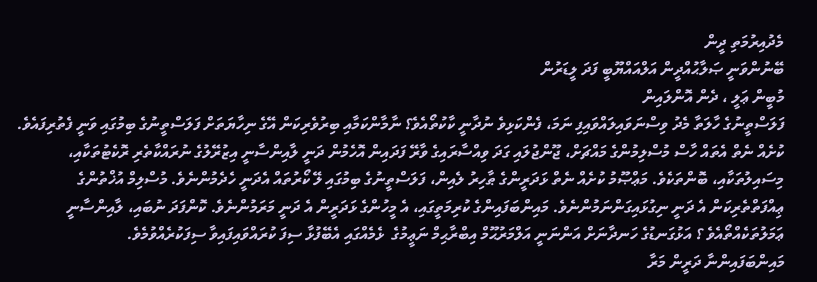މެދުއިރުމަތި ދީން
ބޭނުންވަނީ ޞަލާޙުއްދީން އަލްއައްޔޫބީ ފަދަ ލީޑަރުން
މުބީން ޢަލީ ، ދެން އޮންލައިން
ފަލަސްތީނުގެ ހާލަތާ މެދު ވިސްނަވައިލައްވައިފި ނަމަ، ފެންކަޅިވެ ނުދާނީ ކާކުތޯއެވެ؟ ނާމާންކަމާއި ބިރުވެރިކަން އޭގެ ނިހާޔަތަށް ފަލަސްތީނުގެ ބިމުގައި ވަނީ ފެތުރިފައެވެ. ކުށެއް ނެތް އެތައް ހާސް މުސްލިމުންގެ މައްޗަށް، ޖޫންޖުލައި ގަދަ ވިއްސާރައިގެ ވާރޭ ފަދައިން އޮހެމުން ދަނީ ލާއިންސާނީ އިޒުރޭލުގެ ނުރައްކާތެރި ރޮކެޓުތަކާއި، މިސައިލުތަކާއި، ބޮންތަކެވެ. މަޢްޞޫމު ކުށެއް ނެތް ޅަދަރީންގެ ޠާހިރު ލެއިން، ފަލަސްތީނުގެ ބިމުގައި ލޭ ކޯރުތައް އެދަނީ ހެދެމުންނެވެ. މުސްލިމް އުޚްތުންގެ ޢިއްފަތްތެރިކަން އެ ދަނީ ނިގުޅައިގަންނަމުންނެވެ. މައިންބަފައިންގެ ކުރިމަތީގައި، އެ މީހުންގެ ޅަދަރީން އެ ދަނީ މަރަމުންނެވެ. ކޮންފަދަ ނުބައި، ލާއިންސާނީ ޢަމަލުތަކެއްތޯއެވެ ؟ އަޅުގަނޑުގެ ހަނދާނަށް އަންނަނީ އަލްމަރުޙޫމް އިބްރާޙިމް ނަޢީމުގެ  ޅެމެއްގައި އެބޭފުޅާ ސިފަ ކުރައްވައިފައިވާ ސިފަކުރެއްވުމެވެ.
މައިންބަފައިންނާ ދަރީން މަރާ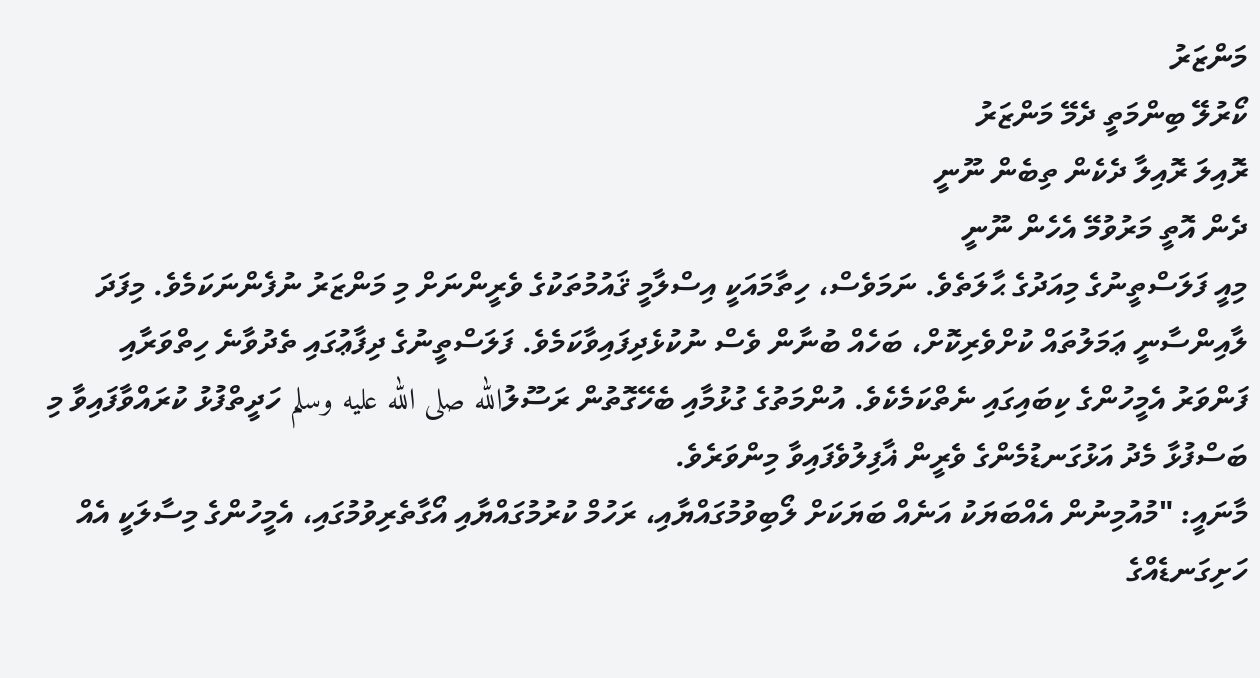މަންޒަރު
ކޯރުލޭ ބިންމަތީ ދެމޭ މަންޒަރު
ރޮއިލަ ރޮއިލާ ދެކެން ތިބެން ނޫނީ
ދެން އޮތީ މަރުވުމޭ އެހެން ނޫނީ
މިއީ ފަލަސްތީނުގެ މިއަދުގެ ޙާލަތެވެ. ނަމަވެސް، ހިތާމައަކީ އިސްލާމީ ޤައުމުތަކުގެ ވެރީންނަށް މި މަންޒަރު ނުފެންނަކަމެވެ. މިފަދަ ލާއިންސާނީ ޢަމަލުތައް ކުށްވެރިކޮށް، ބަހެއް ބުނާން ވެސް ނުކުޅެދިފައިވާކަމެވެ. ފަލަސްތީނުގެ ދިފާޢުގައި ތެދުވާނެ ހިތްވަރާއި ފަންވަރު އެމީހުންގެ ކިބައިގައި ނެތްކަމެކެވެ. އުންމަތުގެ ގުޅުމާއި ބެހޭގޮތުން ރަސޫލުالله صلى الله عليه وسلم ހަދީތްފުޅު ކުރައްވާފައިވާ މި ބަސްފުޅާ މެދު އަޅުގަނޑުމެންގެ ވެރީން ޣާފިލުވެފައިވާ މިންވަރެވެ.
މާނައީ: "މުއުމިނުން އެއްބަޔަކު އަނެއް ބަޔަކަށް ލޯބިވުމުގައްޔާއި، ރަހުމް ކުރުމުގައްޔާއި އޯގާތެރިވުމުގައި، އެމީހުންގެ މިސާލަކީ އެއް ހަށިގަނޑެއްގެ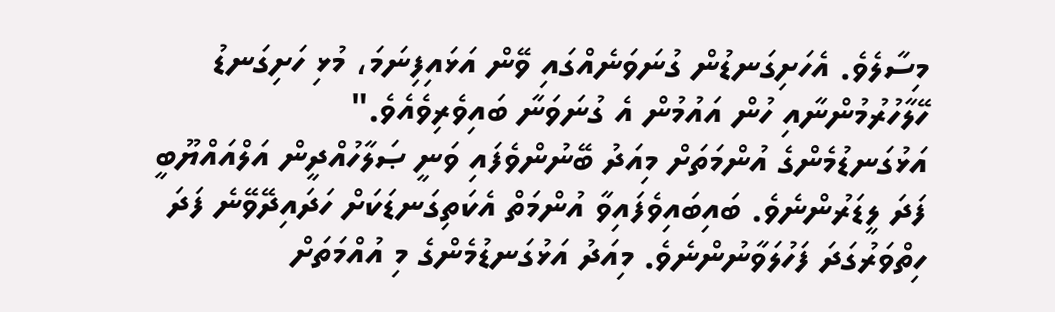މިސާލެވެ. އެހަށިގަނޑުން ގުނަވަނެއްގައި ވޭން އަޅައިފިނަމަ، މުޅި ހަށިގަނޑު ހޭލާހުރުމުންނާއި ހުން އައުމުން އެ ގުނަވަނާ ބައިވެރިވެއެވެ."
އަޅުގަނޑުމެންގެ އުންމަތަށް މިއަދު ބޭނުންވެފައި ވަނީ ޞަލާހުއްދީން އަލްއައްޔޫބީ ފަދަ ލީޑަރުންނެވެ. ބައިބައިވެފައިވާ އުންމަތް އެކަތިގަނޑަކަށް ހަދައިދޭވޭނެ ފަދަ ހިތްވަރުގަދަ ފަހުލަވާނުންނެވެ. މިއަދު އަޅުގަނޑުމެންގެ މި އުއްމަތަށް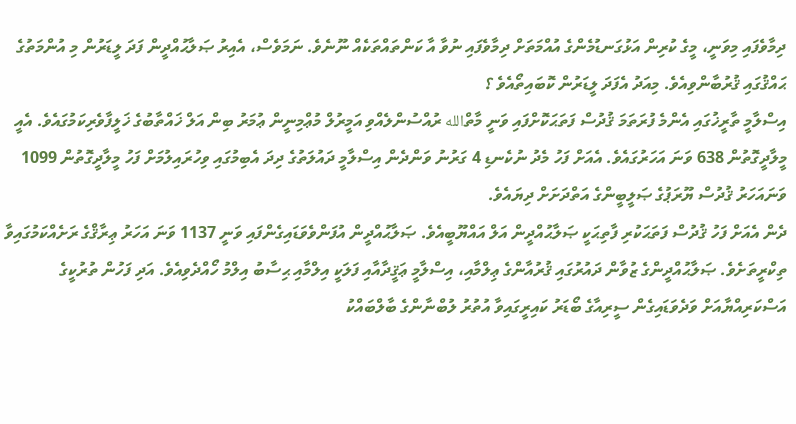ދިމާވެފައި މިވަނީ، މީގެ ކުރިން އަޅުގަނޑުމެންގެ އުއްމަތަށް ދިމާވެފައި ނުވާ އާ ކަންތައްތަކެއް ނޫނެވެ. ނަމަވެސް، އެއިރު ޞަލާޙުއްދީން ފަދަ ލީޑަރުން މި އުންމަތުގެ ޙައްޤުގައި ޤުރުބާންވިއެވެ. މިއަދު އެފަދަ ލީޑަރުން ކޮބައިތޯއެވެ ؟
އިސްލާމީ ތާރީޚުގައި އެންމެ ފުރަތަމަ ޤުދުސް ފަތަޙަކޮށްފައި ވަނީ މާތްالله ރުއްސުންލެއްވި އަމީރުލް މުޢްމިނީން ޢުމަރު ބިން އަލް ޚައްތާބުގެ ޚަލީފާވެރިކަމުގައެވެ. އެއީ މީލާދީގޮތުން 638 ވަނަ އަހަރުގައެވެ. އެއަށް ފަހު މެދު ނުކެނޑި 4 ގަރުނު ވަންދެން އިސްލާމީ ދައުލަތުގެ ދިދަ އެބިމުގައި ވިހުރައިލުމަށް ފަހު މީލާދީގޮތުން 1099 ވަނައަހަރު ޤުދުސް ޔޫރަޕުގެ ޞަލީބީންގެ އަތްދަށަށް ދިޔައެވެ.
ދެން އެއަށް ފަހު ޤުދުސް ފަތަޙަކުރި ފާތިޙަކީ ޞަލާޙުއްދީން އަލް އައްޔޫބީއެވެ. ޞަލާޙުއްދީން އުފަންވެވަޑައިގެންފައި ވަނީ 1137 ވަނަ އަހަރު ޢިރާޤްގެ ރަށެއްކަމުގައިވާ ތިކްރީތަށެވެ. ޞަލާޙުއްދީންގެ ޒުވާން ދައުރުގައި ޤުރުއާންގެ ޢިލްމާއި، އިސްލާމީ ޢަޤީދާއާއި ފަލަކީ އިލްމާއި ޙިސާބު އިލްމު ހޯއްދެވިއެވެ. އަދި ފަހުން ތުރުކީގެ އަސްކަރިއްޔާއަށް ވަދެވަޑައިގެން ސީރިއާގެ ބޯޑަރު ކައިރީގައިވާ އުތުރު ލުބްނާންގެ ބާލްބައްކު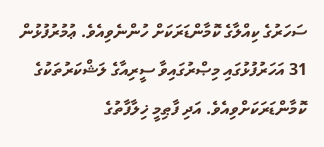ސަހަރުގެ ކިއްލާގެ ކޮމާންޑަރަކަށް ހުންނެވިއެވެ. ޢުމުރުފުޅުން 31 އަހަރުފުޅުގައި މިޞްރުގައިވާ ސީރިއާގެ ލަޝްކަރުތަކުގެ ކޮމާންޑަރަކަށްވިއެވެ. އަދި ފާޠިމީ ޚިލާފާތުގެ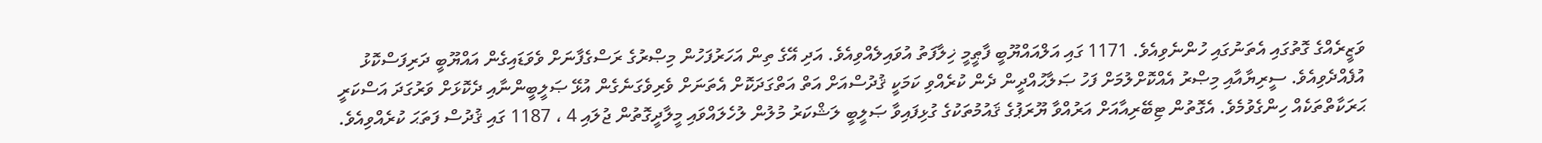ވަޒީރެއްގެ ގޮތުގައި އެތަނުގައި ހުންނެވިއެވެ. 1171 ގައި އަލްއައްޔޫބީ ފާޠީމީ ޚިލާފަތު އުވައިލެއްވިއެވެ. އަދި އޭގެ ތިން އަހަރުފަހުން މިޞްރުގެ ރަސްގެފާނަށް ވެވަޑައިގެން އައްޔޫބީ ދަރިފަސްކޮޅު އުފެއްދެވިއެވެ. ސީރިޔާއާއި މިޞްރު އެއްކޮށްލުމަށް ފަހު ޞަލާޙުއްދީން ދެން ކުރެއްވި ކަމަކީ ޤުދުސްއަށް އަތް އަތްގަދަކޮށް އެތަނަށް ވެރިވެގަނެގެން އުޅޭ ޞަލީބީންނާއި ދެކޮޅަށް ވަރުގަދަ އަސްކަރީ ޙަރަކާތްތަކެއް ހިންގެވުމެވެ. އެގޮތުން ޓިބޭރިއާއަށް އަރުއްވާ ޔޫރަޕުގެ ޤައުމުތަކުގެ ގުޅިފައިވާ ޞަލީބީ ލަޝްކަރު މުލުން ލުހެލައްވައި މީލާދީގޮތުން ޖުލައި 4 ، 1187 ގައި ޤުދުސް ފަތަޙަ ކުރެއްވިއެވެ.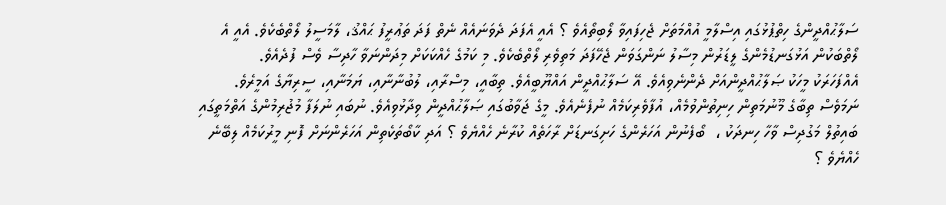ސަލާޙުއްދީންގެ ހިތްޕުޅުގައި އިސްލާމީ އުއްމަތަށް ޖެހިފައިވާ ލޯބިތޯއެވެ ؟ އެއީ އެފަދަ ދެވަނައެއް ނެތް ފަދަ ތަޢުރީފު ޙައްޤު، ލާމަސީލު ލޯތްބެކެވެ. އެއީ އެ ލޯތްބަކުން އަޅުގަނޑުމެންގެ ލީޑަރުން މިސާލު ނަންގަވަން ޖެހޭފަދަ މަތިވެރި ލޯތްބެކެވެ. މި ކަމުގެ ހެއްކަކަށް މިދަންނަވާ ހާދިސާ ވެސް ފުދެއެވެ.
އެއްފަހަރަކު މީހަކު ޞަލާޙުއްދީންއަށް ދެންނެވިއެވެ. އޭ ސަލާޙުއްދީން އައްޔޫބީއެވެ. ތިބާއީ، މިސްރާއި، ލުބުނާނާއި، ޔަމަނާއި، ސީރިޔާގެ އަމީރެވެ. ނަމަވެސް ތިބާގެ މޫނުމަތިން ހިނިތުންވުމެއް، އުފާވެރިކަމެއް ނުފެނެއެވެ. މީގެ ޖަވާބުގައި ޞަލާޙުއްދީން ވިދާޅުވިއެވެ. ނުބައި ނުލަފާ މުޖުރިމުންގެ އަތްމަތީގައި ބައިތުލް މަގުދިސް ވާހާ ހިނދަކު ،  ބޯފެނުން އަހަރެންގެ ހަށިގަނޑަށް ރާހަތެއް ކުރާނެ ހެއްޔެވެ ؟ އަދި ކާބޯތަކެތިން އަހަރެންނަށް ފޮނި މީރުކަމެއް ލިބޭނެ ހެއްޔެވެ ؟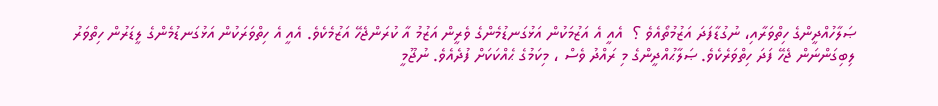ޞަލާހުއްދީންގެ ހިތްވަރާއި، ނުގުޑާފަދަ އަޒުމުތޯއެވެ ؟  އެއީ އެ އަޒުމަކުން އަޅުގަނޑުމެންގެ ވެރީން އަޒުމު އާ ކުރަންޖެހޭ އަޒުމެކެވެ. އެއީ އެ ހިތްވަރަކުން އަޅުގަނޑުމެންގެ ލީޑަރުން ހިތްވަރު ލިބިގަންނަން ޖެހޭ ފަދަ ހިތްވަރެކެވެ. ޞަލާޙުއްދީންގެ މި ރައްދު ވެސް ، މިކަމުގެ ޙެއްކަކަށް ފުދެއެވެ. ނުޖޫމީ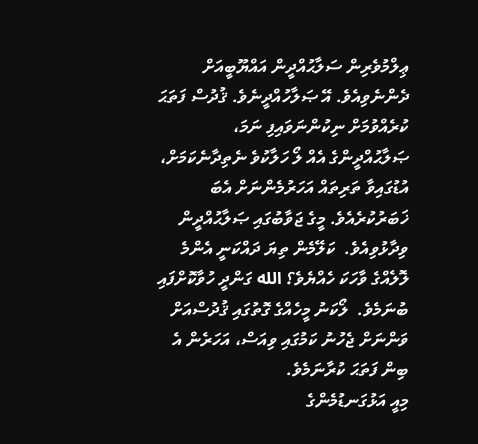ޢިލްމުވެރިން ސަލާޙުއްދީން އައްޔޫބީއަށް ދެންނެވިއެވެ. އޭ ޞަލާހުއްދީނެވެ. ޤުދުސް ފަތަޙަ ކުރެއްވުމަށް ނިކުންނަވައިފި ނަމަ، ޞަލާޙުއްދީންގެ އެއް ލޯ ހަލާކުވެ ނެތިދާނެކަމަށް، އުޑުގައިވާ ތަރިތައް އަހަރުމެންނަށް އެބަ ޚަބަރުކުރެއެވެ. މީގެ ޖަވާބުގައި ޞަލާޙުއްދީން ވިދާޅުވިއެވެ.  ކަލޭމެން ތިޔަ ދައްކަނީ އެންމެ ލޮލެއްގެ ވާހަކަ ހެއްޔެވެ؟ الله ގަންދީ ހުވާކޮށްފައި ބުނަމެވެ.  ލޯކަނު މީހެއްގެ ގޮތުގައި ޤުދުސްއަށް ވަންނަށް ޖެހުނު ކަމުގައި ވިއަސް، އަހަރެން އެ ބިން ފަތަޙަ ކުރާނަމެވެ.
މިއީ އަޅުގަނޑުމެންގެ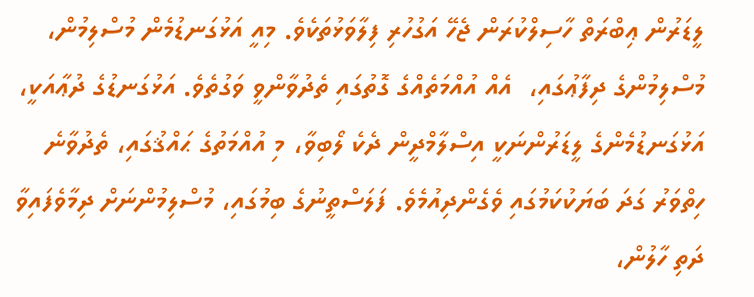ލީޑަރުން ޢިބްރަތް ހާސިލްކުރަން ޖެހޭ އަގުހުރި ފިލާވަޅުތަކެވެ. މިއީ އަޅުގަނޑުމެން މުސްލިމުން، މުސްލިމުންގެ ދިފާޢުގައި،  އެއް އުއްމަތެއްގެ ގޮތުގައި ތެދުވާންވީ ވަގުތެވެ. އަޅުގަނޑުގެ ދުޢާއަކީ، އަޅުގަނޑުމެންގެ ލީޑަރުންނަކީ އިސްލާމްދީން ދެކެ ލޯބިވާ، މި އުއްމަތުގެ ޙައްޤުގައި، ތެދުވާނެ ހިތްވަރު ގަދަ ބަޔަކުކަމުގައި ވެގެންދިއުމެވެ. ފަލަސްތީނުގެ ބިމުގައި، މުސްލިމުންނަށް ދިމާވެފައިވާ ދަތި ހާލުން،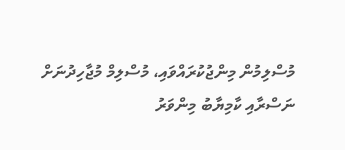މުސްލިމުން މިންޖުކުރައްވައި، މުސްލިމް މުޖާހިދުނަށް ނަސްރާއި ކާމިޔާބު މިންވަރު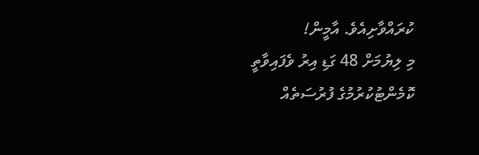ކުރައްވާށިއެވެ. އާމީން!
މި ލިޔުމަށް 48 ގަޑި އިރު ވެފައިވާތީ ކޮމެންޓުކުރުމުގެ ފުރުސަތެއް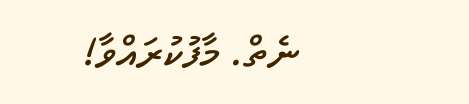ނެތް. މާފުކުރައްވާ!